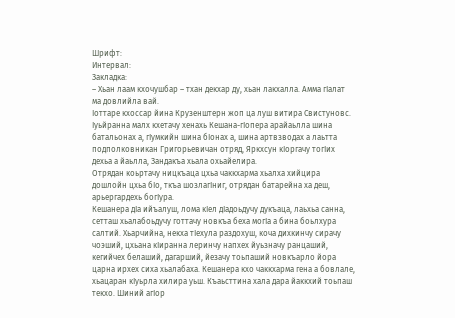Шрифт:
Интервал:
Закладка:
– Хьан лаам кхочушбар – тхан декхар ду, хьан лакхалла. Амма гIалат ма довлийла вай.
Iоттаре кхоссар йина Крузенштерн жоп ца луш витира Свистуновс.
Iуьйранна малх кхетачу хенахь Кешана-гIопера арайаьлла шина батальонах а, гIумкийн шина бIонах а, шина артвзводах а лаьтта подполковникан Григорьевичан отряд, Яркхсун кIоргачу тогIих дехьа а йаьлла, Зандакъа хьала охьайелира.
Отрядан коьртачу ницкъаца цхьа чаккхарма хьалха хийцира дошлойн цхьа бIо, ткъа шозлагIниг, отрядан батарейна ха деш, арьергардехь богIура.
Кешанера дIа ийъалуш, лома кIел дIадоьдучу дукъаца, лаьхьа санна, сетташ хьалабоьдучу готтачу новкъа беха могIа а бина боьлхура салтий. Хьарчийна, некха тIехула раздохуш, коча дихкинчу сирачу чоэший, цхьана кIиранна леринчу напхех йуьзначу ранцаший, кегийчех белаший, дагарший, йезачу тоьпаший новкъарло йора царна ирхех сиха хьалабаха. Кешанера кхо чаккхарма гена а бовлале, хьацаран кIуьрла хилира уьш. Къаьсттина хала дара йаккхий тоьпаш текхо. Шиний агIор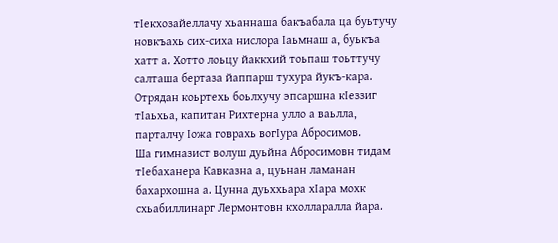тIекхозайеллачу хьаннаша бакъабала ца буьтучу новкъахь сих-сиха нислора Iаьмнаш а, буькъа хатт а. Хотто лоьцу йаккхий тоьпаш тоьттучу салташа бертаза йаппарш тухура йукъ-кара.
Отрядан коьртехь боьлхучу эпсаршна кIеззиг тIаьхьа, капитан Рихтерна улло а ваьлла, парталчу Iожа говрахь вогIура Абросимов.
Ша гимназист волуш дуьйна Абросимовн тидам тIебаханера Кавказна а, цуьнан ламанан бахархошна а. Цунна дуьххьара хIара мохк схьабиллинарг Лермонтовн кхолларалла йара.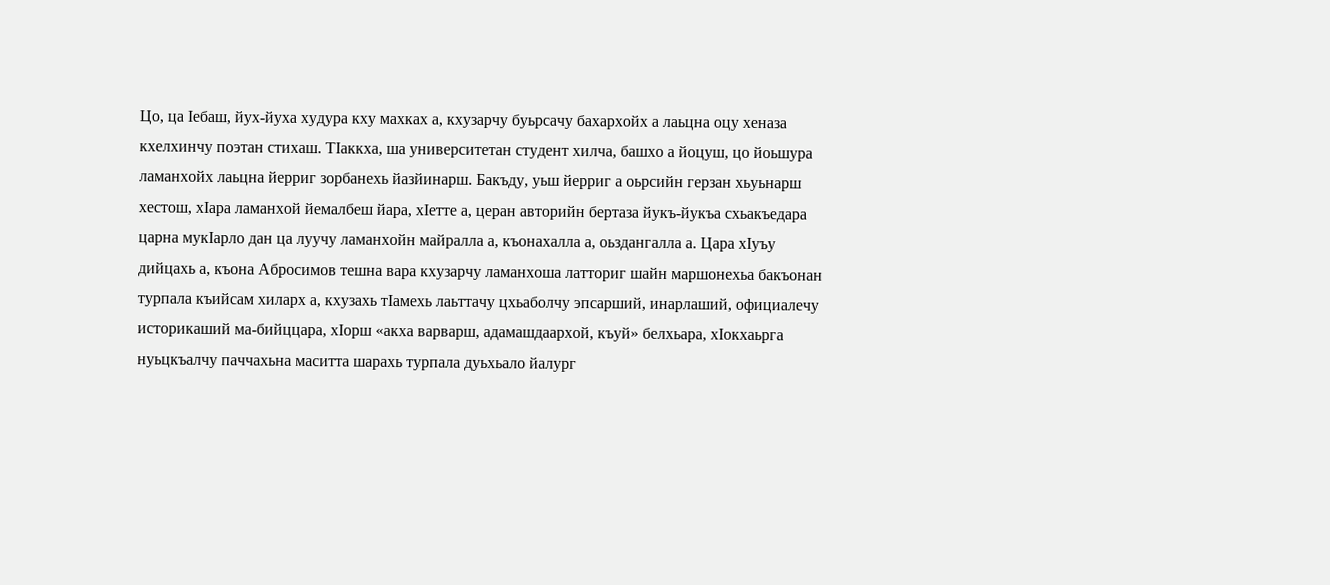Цо, ца Iебаш, йух-йуха худура кху махках а, кхузарчу буьрсачу бахархойх а лаьцна оцу хеназа кхелхинчу поэтан стихаш. ТIаккха, ша университетан студент хилча, башхо а йоцуш, цо йоьшура ламанхойх лаьцна йерриг зорбанехь йазйинарш. Бакъду, уьш йерриг а оьрсийн герзан хьуьнарш хестош, хIара ламанхой йемалбеш йара, хIетте а, церан авторийн бертаза йукъ-йукъа схьакъедара царна мукIарло дан ца луучу ламанхойн майралла а, къонахалла а, оьздангалла а. Цара хIуъу дийцахь а, къона Абросимов тешна вара кхузарчу ламанхоша латториг шайн маршонехьа бакъонан турпала къийсам хиларх а, кхузахь тIамехь лаьттачу цхьаболчу эпсарший, инарлаший, официалечу историкаший ма-бийццара, хIорш «акха варварш, адамашдаархой, къуй» белхьара, хIокхаьрга нуьцкъалчу паччахьна маситта шарахь турпала дуьхьало йалург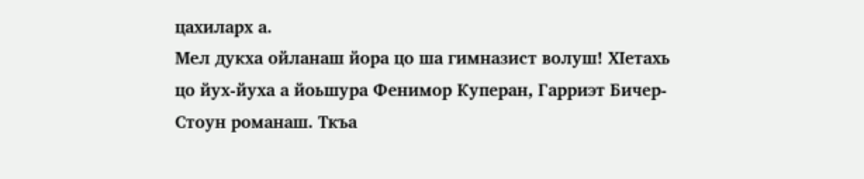цахиларх а.
Мел дукха ойланаш йора цо ша гимназист волуш! ХIетахь цо йух-йуха а йоьшура Фенимор Куперан, Гарриэт Бичер-Стоун романаш. Ткъа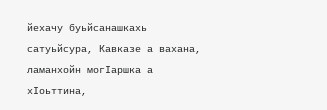йехачу буьйсанашкахь сатуьйсура, Кавказе а вахана, ламанхойн могIаршка а хIоьттина,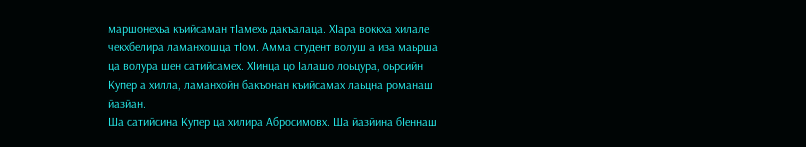маршонехьа къийсаман тIамехь дакъалаца. ХIара воккха хилале чекхбелира ламанхошца тIом. Амма студент волуш а иза маьрша ца волура шен сатийсамех. ХIинца цо Iалашо лоьцура, оьрсийн Купер а хилла, ламанхойн бакъонан къийсамах лаьцна романаш йазйан.
Ша сатийсина Купер ца хилира Абросимовх. Ша йазйина бIеннаш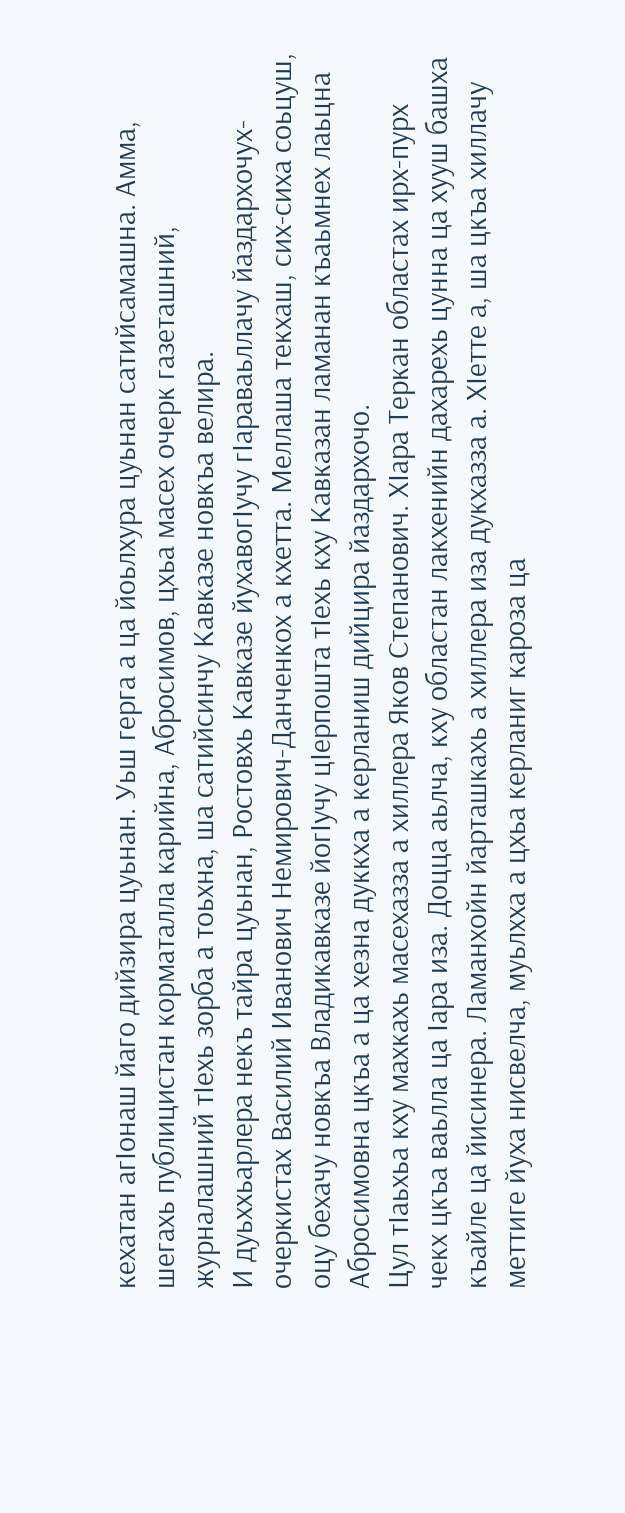кехатан агIонаш йаго дийзира цуьнан. Уьш герга а ца йоьлхура цуьнан сатийсамашна. Амма, шегахь публицистан корматалла карийна, Абросимов, цхьа масех очерк газеташний, журналашний тIехь зорба а тоьхна, ша сатийсинчу Кавказе новкъа велира.
И дуьххьарлера некъ тайра цуьнан, Ростовхь Кавказе йухавогIучу гIараваьллачу йаздархочух-очеркистах Василий Иванович Немирович-Данченкох а кхетта. Меллаша текхаш, сих-сиха соьцуш, оцу бехачу новкъа Владикавказе йогIучу цIерпошта тIехь кху Кавказан ламанан къаьмнех лаьцна Абросимовна цкъа а ца хезна дуккха а керланиш дийцира йаздархочо.
Цул тIаьхьа кху махкахь масехазза а хиллера Яков Степанович. ХIара Теркан областах ирх-пурх чекх цкъа ваьлла ца Iара иза. Доцца аьлча, кху областан лакхенийн дахарехь цунна ца хууш башха къайле ца йисинера. Ламанхойн йарташкахь а хиллера иза дукхазза а. ХIетте а, ша цкъа хиллачу меттиге йуха нисвелча, муьлхха а цхьа керланиг кароза ца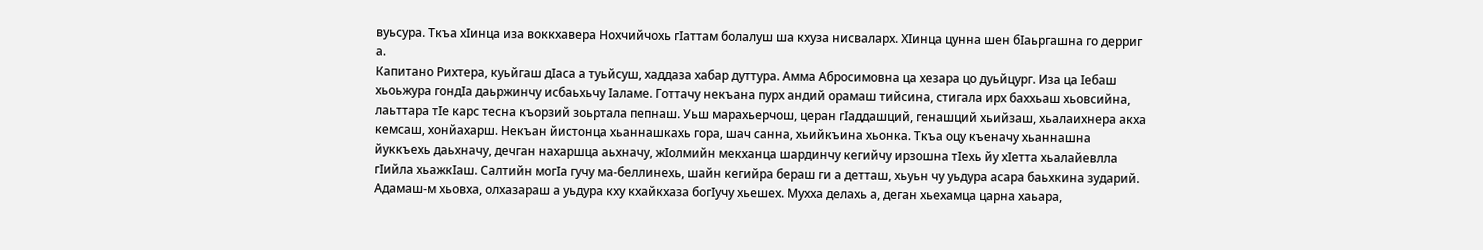вуьсура. Ткъа хIинца иза воккхавера Нохчийчохь гIаттам болалуш ша кхуза нисваларх. ХIинца цунна шен бIаьргашна го дерриг а.
Капитано Рихтера, куьйгаш дIаса а туьйсуш, хаддаза хабар дуттура. Амма Абросимовна ца хезара цо дуьйцург. Иза ца Iебаш хьоьжура гондIа даьржинчу исбаьхьчу Iаламе. Готтачу некъана пурх андий орамаш тийсина, стигала ирх баххьаш хьовсийна, лаьттара тIе карс тесна къорзий зоьртала пепнаш. Уьш марахьерчош, церан гIаддашций, генашций хьийзаш, хьалаихнера акха кемсаш, хонйахарш. Некъан йистонца хьаннашкахь гора, шач санна, хьийкъина хьонка. Ткъа оцу къеначу хьаннашна йуккъехь даьхначу, дечган нахаршца аьхначу, жIолмийн мекханца шардинчу кегийчу ирзошна тIехь йу хIетта хьалайевлла гIийла хьажкIаш. Салтийн могIа гучу ма-беллинехь, шайн кегийра бераш ги а детташ, хьуьн чу уьдура асара баьхкина зударий.
Адамаш-м хьовха, олхазараш а уьдура кху кхайкхаза богIучу хьешех. Мухха делахь а, деган хьехамца царна хаьара,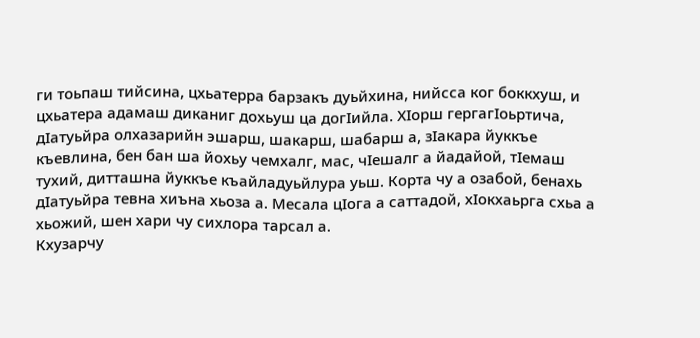ги тоьпаш тийсина, цхьатерра барзакъ дуьйхина, нийсса ког боккхуш, и цхьатера адамаш диканиг дохьуш ца догIийла. ХIорш гергагIоьртича, дIатуьйра олхазарийн эшарш, шакарш, шабарш а, зIакара йуккъе къевлина, бен бан ша йохьу чемхалг, мас, чIешалг а йадайой, тIемаш тухий, дитташна йуккъе къайладуьйлура уьш. Корта чу а озабой, бенахь дIатуьйра тевна хиъна хьоза а. Месала цIога а саттадой, хIокхаьрга схьа а хьожий, шен хари чу сихлора тарсал а.
Кхузарчу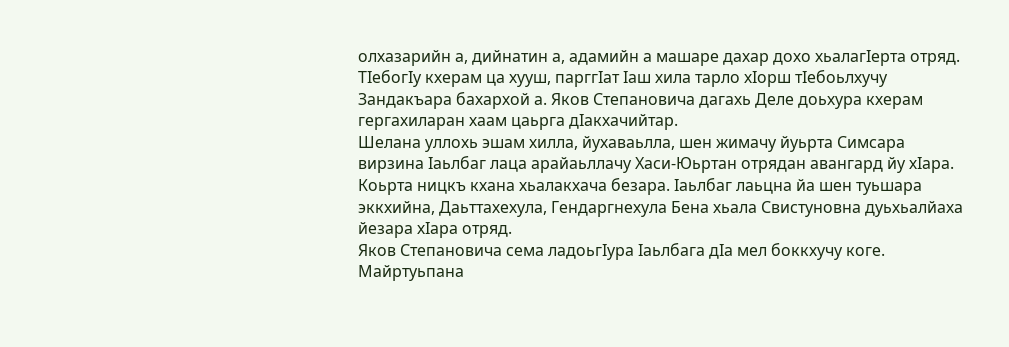олхазарийн а, дийнатин а, адамийн а машаре дахар дохо хьалагIерта отряд. ТIебогIу кхерам ца хууш, парггIат Iаш хила тарло хIорш тIебоьлхучу Зандакъара бахархой а. Яков Степановича дагахь Деле доьхура кхерам гергахиларан хаам цаьрга дIакхачийтар.
Шелана уллохь эшам хилла, йухаваьлла, шен жимачу йуьрта Симсара вирзина Iаьлбаг лаца арайаьллачу Хаси-Юьртан отрядан авангард йу хIара. Коьрта ницкъ кхана хьалакхача безара. Iаьлбаг лаьцна йа шен туьшара эккхийна, Даьттахехула, Гендаргнехула Бена хьала Свистуновна дуьхьалйаха йезара хIара отряд.
Яков Степановича сема ладоьгIура Iаьлбага дIа мел боккхучу коге. Майртуьпана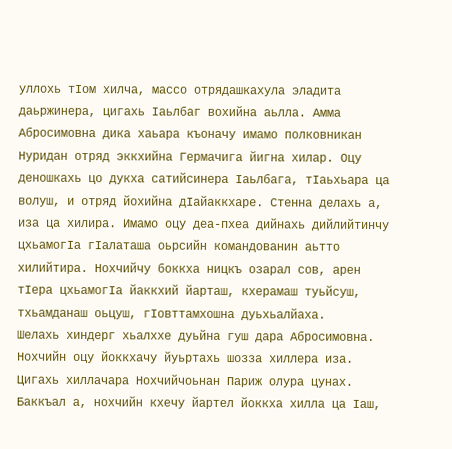уллохь тIом хилча, массо отрядашкахула эладита даьржинера, цигахь Iаьлбаг вохийна аьлла. Амма Абросимовна дика хаьара къоначу имамо полковникан Нуридан отряд эккхийна Гермачига йигна хилар. Оцу деношкахь цо дукха сатийсинера Iаьлбага, тIаьхьара ца волуш, и отряд йохийна дIайаккхаре. Стенна делахь а, иза ца хилира. Имамо оцу деа-пхеа дийнахь дийлийтинчу цхьамогIа гIалаташа оьрсийн командованин аьтто хилийтира. Нохчийчу боккха ницкъ озарал сов, арен тIера цхьамогIа йаккхий йарташ, кхерамаш туьйсуш, тхьамданаш оьцуш, гIовттамхошна дуьхьалйаха.
Шелахь хиндерг хьалххе дуьйна гуш дара Абросимовна. Нохчийн оцу йоккхачу йуьртахь шозза хиллера иза. Цигахь хиллачара Нохчийчоьнан Париж олура цунах. Баккъал а, нохчийн кхечу йартел йоккха хилла ца Iаш,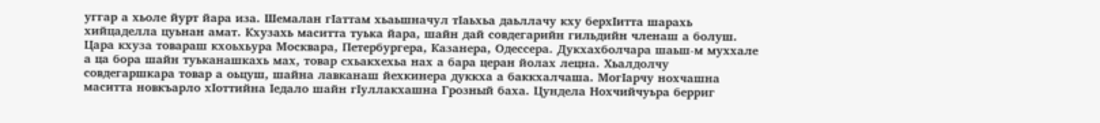уггар а хьоле йурт йара иза. Шемалан гIаттам хьаьшначул тIаьхьа даьллачу кху берхIитта шарахь хийцаделла цуьнан амат. Кхузахь маситта туька йара, шайн дай совдегарийн гильдийн членаш а болуш. Цара кхуза товараш кхоьхьура Москвара, Петербургера, Казанера, Одессера. Дукхахболчара шаьш-м муххале а ца бора шайн туьканашкахь мах, товар схьакхехьа нах а бара церан йолах лецна. Хьалдолчу совдегаршкара товар а оьцуш, шайна лавканаш йехкинера дуккха а баккхалчаша. МогIарчу нохчашна маситта новкъарло хIоттийна Iедало шайн гIуллакхашна Грозный баха. Цундела Нохчийчуьра берриг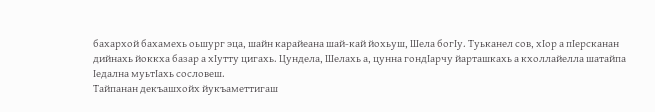бахархой бахамехь оьшург эца, шайн карайеана шай-кай йохьуш, Шела богIу. Туьканел сов, хIор а пIерсканан дийнахь йоккха базар а хIутту цигахь. Цундела, Шелахь а, цунна гондIарчу йарташкахь а кхоллайелла шатайпа Iедална муьтIахь сословеш.
Тайпанан декъашхойх йукъаметтигаш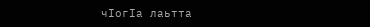чIогIа лаьтта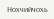Нохчийчохь